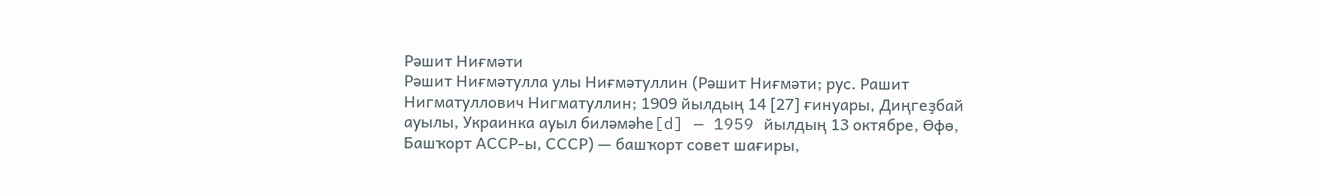Рәшит Ниғмәти
Рәшит Ниғмәтулла улы Ниғмәтуллин (Рәшит Ниғмәти; рус. Рашит Нигматуллович Нигматуллин; 1909 йылдың 14 [27] ғинуары, Диңгеҙбай ауылы, Украинка ауыл биләмәһе[d] — 1959 йылдың 13 октябре, Өфө, Башҡорт АССР-ы, СССР) — башҡорт совет шағиры,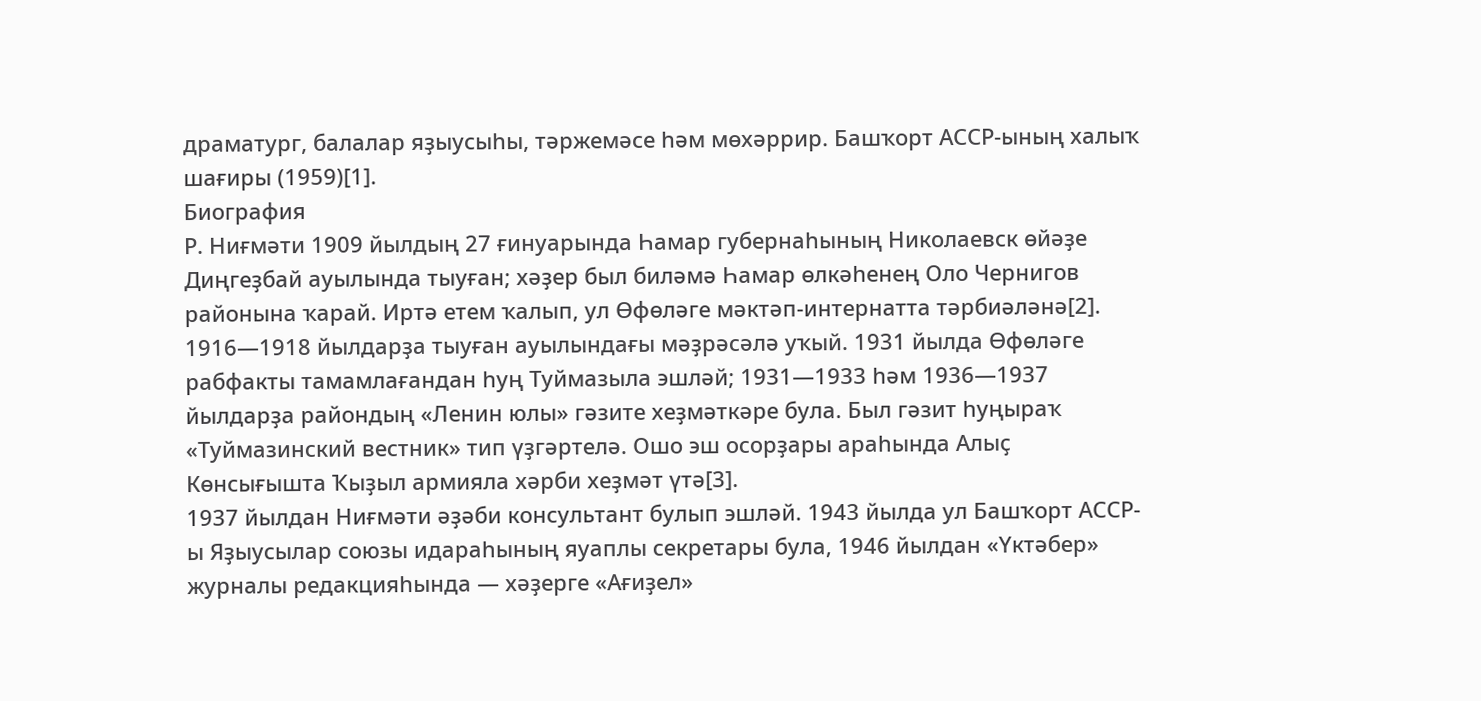драматург, балалар яҙыусыһы, тәржемәсе һәм мөхәррир. Башҡорт АССР-ының халыҡ шағиры (1959)[1].
Биография
Р. Ниғмәти 1909 йылдың 27 ғинуарында Һамар губернаһының Николаевск өйәҙе Диңгеҙбай ауылында тыуған; хәҙер был биләмә Һамар өлкәһенең Оло Чернигов районына ҡарай. Иртә етем ҡалып, ул Өфөләге мәктәп-интернатта тәрбиәләнә[2].
1916—1918 йылдарҙа тыуған ауылындағы мәҙрәсәлә уҡый. 1931 йылда Өфөләге рабфакты тамамлағандан һуң Туймазыла эшләй; 1931—1933 һәм 1936—1937 йылдарҙа райондың «Ленин юлы» гәзите хеҙмәткәре була. Был гәзит һуңыраҡ «Туймазинский вестник» тип үҙгәртелә. Ошо эш осорҙары араһында Алыҫ Көнсығышта Ҡыҙыл армияла хәрби хеҙмәт үтә[3].
1937 йылдан Ниғмәти әҙәби консультант булып эшләй. 1943 йылда ул Башҡорт АССР-ы Яҙыусылар союзы идараһының яуаплы секретары була, 1946 йылдан «Үктәбер» журналы редакцияһында — хәҙерге «Ағиҙел»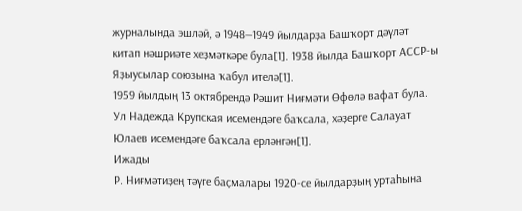журналында эшләй, ә 1948—1949 йылдарҙа Башҡорт дәүләт китап нәшриәте хеҙмәткәре була[1]. 1938 йылда Башҡорт АССР-ы Яҙыусылар союзына ҡабул ителә[1].
1959 йылдың 13 октябрендә Рәшит Ниғмәти Өфөлә вафат була. Ул Надежда Крупская исемендәге баҡсала, хәҙерге Салауат Юлаев исемендәге баҡсала ерләнгән[1].
Ижады
Р. Ниғмәтиҙең тәүге баҫмалары 1920-се йылдарҙың уртаһына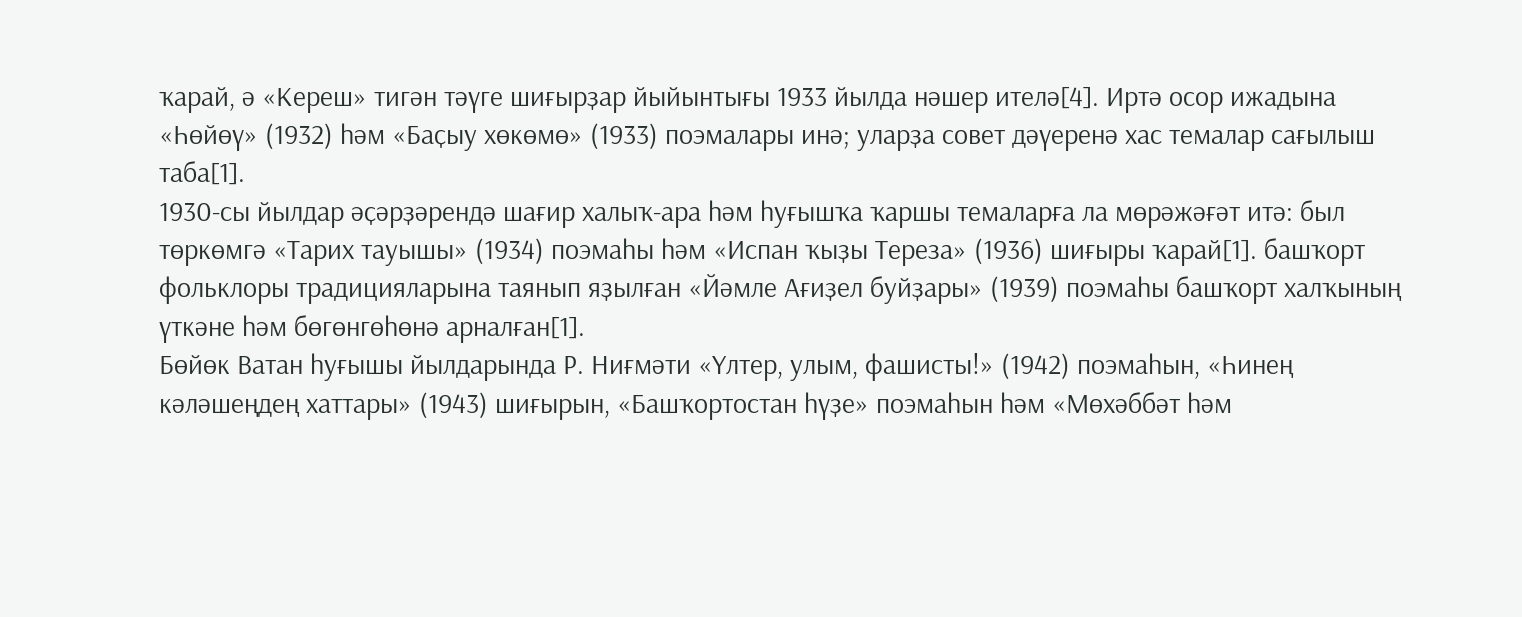ҡарай, ә «Кереш» тигән тәүге шиғырҙар йыйынтығы 1933 йылда нәшер ителә[4]. Иртә осор ижадына «Һөйөү» (1932) һәм «Баҫыу хөкөмө» (1933) поэмалары инә; уларҙа совет дәүеренә хас темалар сағылыш таба[1].
1930-сы йылдар әҫәрҙәрендә шағир халыҡ-ара һәм һуғышҡа ҡаршы темаларға ла мөрәжәғәт итә: был төркөмгә «Тарих тауышы» (1934) поэмаһы һәм «Испан ҡыҙы Тереза» (1936) шиғыры ҡарай[1]. башҡорт фольклоры традицияларына таянып яҙылған «Йәмле Ағиҙел буйҙары» (1939) поэмаһы башҡорт халҡының үткәне һәм бөгөнгөһөнә арналған[1].
Бөйөк Ватан һуғышы йылдарында Р. Ниғмәти «Үлтер, улым, фашисты!» (1942) поэмаһын, «Һинең кәләшеңдең хаттары» (1943) шиғырын, «Башҡортостан һүҙе» поэмаһын һәм «Мөхәббәт һәм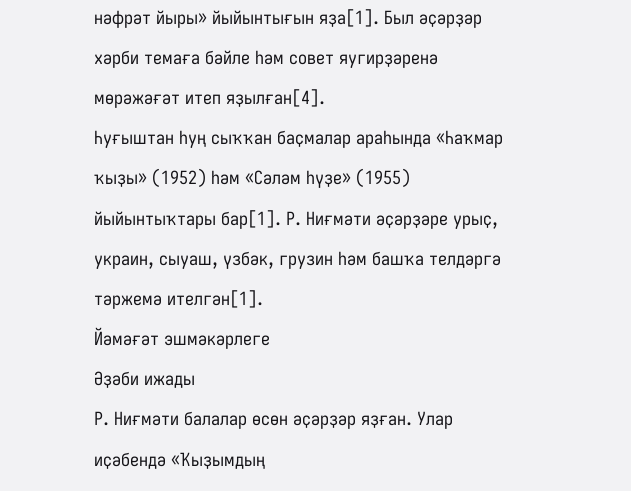нәфрәт йыры» йыйынтығын яҙа[1]. Был әҫәрҙәр хәрби темаға бәйле һәм совет яугирҙәренә мөрәжәғәт итеп яҙылған[4].
Һуғыштан һуң сыҡҡан баҫмалар араһында «Һаҡмар ҡыҙы» (1952) һәм «Сәләм һүҙе» (1955) йыйынтыҡтары бар[1]. Р. Ниғмәти әҫәрҙәре урыҫ, украин, сыуаш, үзбәк, грузин һәм башҡа телдәргә тәржемә ителгән[1].
Йәмәғәт эшмәкәрлеге
Әҙәби ижады
Р. Ниғмәти балалар өсөн әҫәрҙәр яҙған. Улар иҫәбендә «Ҡыҙымдың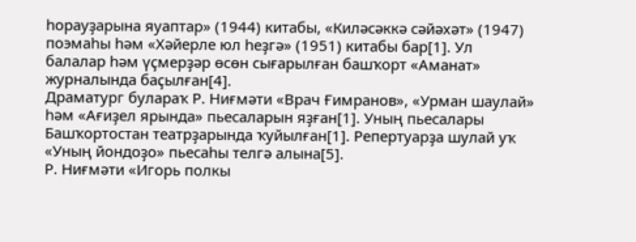һорауҙарына яуаптар» (1944) китабы, «Киләсәккә сәйәхәт» (1947) поэмаһы һәм «Хәйерле юл һеҙгә» (1951) китабы бар[1]. Ул балалар һәм үҫмерҙәр өсөн сығарылған башҡорт «Аманат» журналында баҫылған[4].
Драматург булараҡ Р. Ниғмәти «Врач Ғимранов», «Урман шаулай» һәм «Ағиҙел ярында» пьесаларын яҙған[1]. Уның пьесалары Башҡортостан театрҙарында ҡуйылған[1]. Репертуарҙа шулай уҡ «Уның йондоҙо» пьесаһы телгә алына[5].
Р. Ниғмәти «Игорь полкы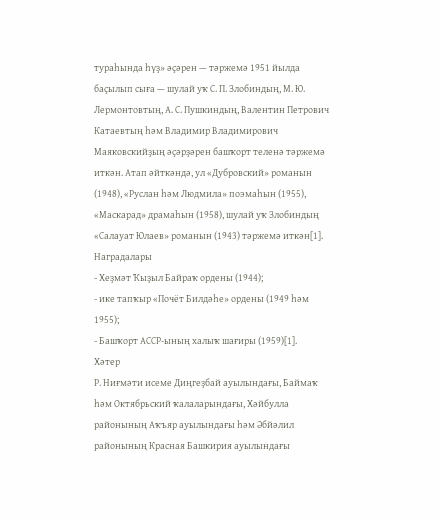тураһында һүҙ» әҫәрен — тәржемә 1951 йылда баҫылып сыға — шулай уҡ С. П. Злобиндың, М. Ю. Лермонтовтың, А. С. Пушкиндың, Валентин Петрович Катаевтың һәм Владимир Владимирович Маяковскийҙың әҫәрҙәрен башҡорт теленә тәржемә иткән. Атап әйткәндә, ул «Дубровский» романын (1948), «Руслан һәм Людмила» поэмаһын (1955), «Маскарад» драмаһын (1958), шулай уҡ Злобиндың «Салауат Юлаев» романын (1943) тәржемә иткән[1].
Наградалары
- Хеҙмәт Ҡыҙыл Байраҡ ордены (1944);
- ике тапҡыр «Почёт Билдәһе» ордены (1949 һәм 1955);
- Башҡорт АССР-ының халыҡ шағиры (1959)[1].
Хәтер
Р. Ниғмәти исеме Диңгеҙбай ауылындағы, Баймаҡ һәм Октябрьский ҡалаларындағы, Хәйбулла районының Аҡъяр ауылындағы һәм Әбйәлил районының Красная Башкирия ауылындағы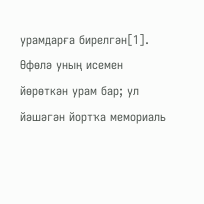урамдарға бирелгән[1]. Өфөлә уның исемен йөрөткән урам бар; ул йәшәгән йортҡа мемориаль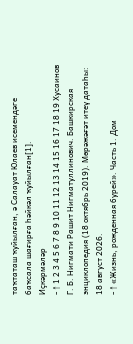таҡтаташ ҡуйылған, ә Салауат Юлаев исемендәге баҡсала шағирға һәйкәл ҡуйылған[1].
Иҫкәрмәләр
- ↑ 1 2 3 4 5 6 7 8 9 10 11 12 13 14 15 16 17 18 19 Хусаинов Г. Б. Нигмати Рашит Нигматуллинович. Башкирская энциклопедия (18 октябрь 2019). Мөрәжәғәт итеү датаһы: 18 август 2026.
- ↑ «Жизнь, рожденная бурей». Часть 1. Дом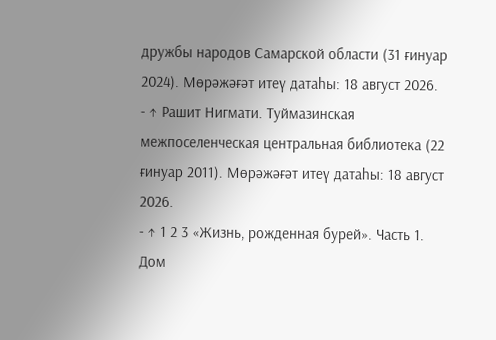дружбы народов Самарской области (31 ғинуар 2024). Мөрәжәғәт итеү датаһы: 18 август 2026.
- ↑ Рашит Нигмати. Туймазинская межпоселенческая центральная библиотека (22 ғинуар 2011). Мөрәжәғәт итеү датаһы: 18 август 2026.
- ↑ 1 2 3 «Жизнь, рожденная бурей». Часть 1. Дом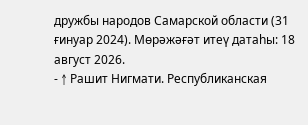дружбы народов Самарской области (31 ғинуар 2024). Мөрәжәғәт итеү датаһы: 18 август 2026.
- ↑ Рашит Нигмати. Республиканская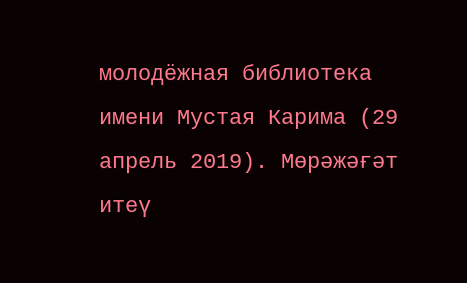молодёжная библиотека имени Мустая Карима (29 апрель 2019). Мөрәжәғәт итеү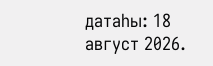датаһы: 18 август 2026.